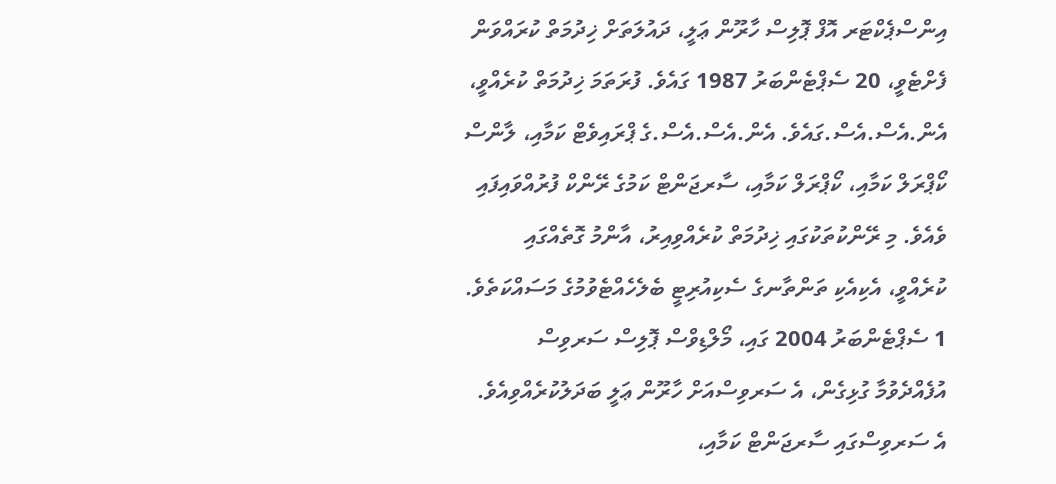އިންސްޕެކްޓަރ އޮފް ޕޮލިސް ހާރޫން ޢަލީ، ދައުލަތަށް ޚިދުމަތް ކުރައްވަން ފެށްޓެވީ، 20 ސެޕްޓެންބަރު 1987 ގައެވެ. ފުރަތަމަ ޚިދުމަތް ކުރެއްވީ، އެން.އެސް.އެސް.ގައެވެ. އެން.އެސް.އެސް.ގެ ޕްރައިވެޓް ކަމާއި، ލާންސް ކޯޕްރަލް ކަމާއި، ކޯޕްރަލް ކަމާއި، ސާރޖަންޓް ކަމުގެ ރޭންކް ފުރުއްވައިފައި ވެއެވެ. މި ރޭންކުތަކުގައި ޚިދުމަތް ކުރެއްވިއިރު، އާންމު ގޮތެއްގައި ކުރެއްވީ، އެކިއެކި ތަންތާނގެ ސެކިއުރިޓީ ބެލެހެއްޓެވުމުގެ މަސައްކަތެވެ.
1 ސެޕްޓެންބަރު 2004 ގައި، މޯލްޑިވްސް ޕޮލިސް ސަރވިސް އުފެއްދެވުމާ ގުޅިގެން، އެ ސަރވިސްއަށް ހާރޫން ޢަލީ ބަދަލުކުރެއްވިއެވެ. އެ ސަރވިސްގައި ސާރޖަންޓް ކަމާއި،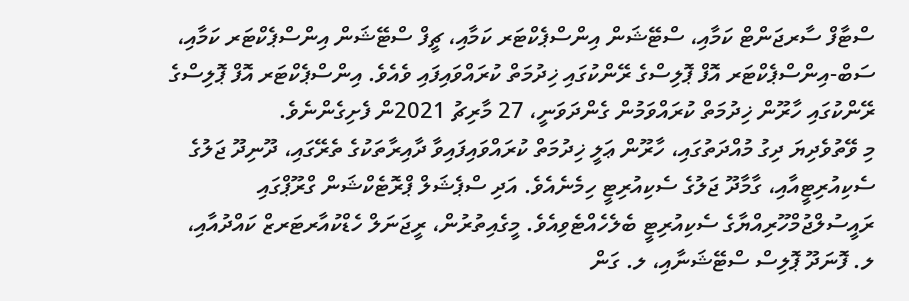ސްޓާފް ސާރޖަންޓް ކަމާއި، ސްޓޭޝަން އިންސްޕެކްޓަރ ކަމާއި، ޗީފް ސްޓޭޝަން އިންސްޕެކްޓަރ ކަމާއި، ސަބް-އިންސްޕެކްޓަރ އޮފް ޕޮލިސްގެ ރޭންކުގައި ޚިދުމަތް ކުރައްވައިފައި ވެއެވެ. އިންސްޕެކްޓަރ އޮފް ޕޮލިސްގެ ރޭންކުގައި ހާރޫން ޚިދުމަތް ކުރައްވަމުން ގެންދަވަނީ، 27 މާރިޗު 2021ން ފެށިގެންނެވެ.
މި ވޭތުވެދިޔަ ދިގު މުއްދަތުގައި، ހާރޫން ޢަލީ ޚިދުމަތް ކުރައްވައިފައިވާ ދާއިރާތަކުގެ ތެރޭގައި، ދޫނިދޫ ޖަލުގެ ސެކިއުރިޓީއާއި، ގާމާދޫ ޖަލުގެ ސެކިއުރިޓީ ހިމެނެއެވެ. އަދި ސްޕެޝަލް ޕްރޮޓެކްޝަން ގްރޫޕްގައި ރައީސުލްޖުމްހޫރިއްޔާގެ ސެކިއުރިޓީ ބެލެހެއްޓެވިއެވެ. މީގެއިތުރުން، ރީޖަނަލް ހެޑްކުއާރޓަރޒް ކައްދުއާއި، ލ. ފޮނަދޫ ޕޮލިސް ސްޓޭޝަނާއި، ލ. ގަން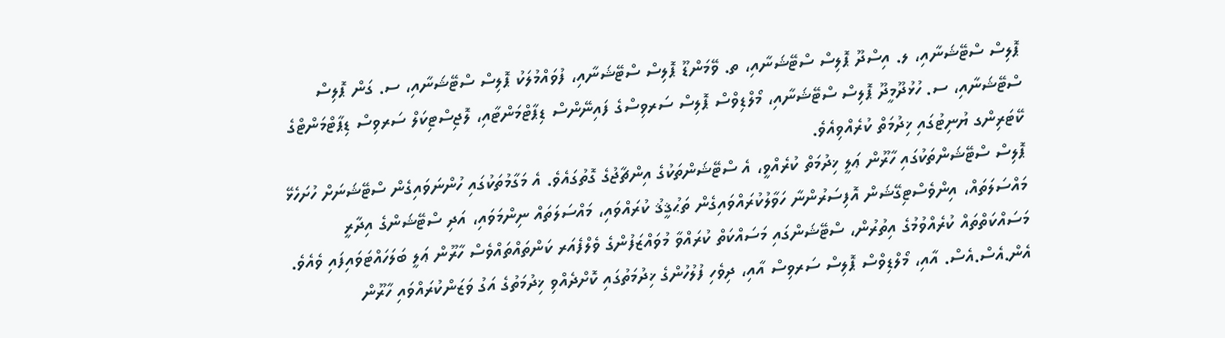ޕޮލިސް ސްޓޭޝަނާއި، ލ. އިސްދޫ ޕޮލިސް ސްޓޭޝަނާއި، ތ. ވޭމަންޑޫ ޕޮލިސް ސްޓޭޝަނާއި، ފުވައްމުލަކު ޕޮލިސް ސްޓޭޝަނާއި، ސ. ގަން ޕޮލިސް ސްޓޭޝަނާއި، ސ. ހުޅުދޫމީދޫ ޕޮލިސް ސްޓޭޝަނާއި، މޯލްޑިވްސް ޕޮލިސް ސަރވިސްގެ ފައިނޭންސް ޑިޕާޓްމަންޓާއި، ލޮޖިސްޓިކަލް ސަރވިސް ޑިޕާޓްމަންޓްގެ ކޭޓަރިންގ ޔުނިޓުގައި ޚިދުމަތް ކުރެއްވިއެވެ.
ޕޮލިސް ސްޓޭޝަންތަކުގައި ހާރޫން ޢަލީ ޚިދުމަތް ކުރެއްވީ، އެ ސްޓޭޝަންތަކުގެ އިންޗާޖުގެ ގޮތުގައެވެ. އެ މަގާމުތަކުގައި ހުންނަވައިގެން ސްޓޭޝަނަށް ހުށަހެޅޭ މައްސަލަތައް، އިންވެސްޓިގޭޝަން އޮފިސަރުންނާ ހަވާލުކުރައްވައިގެން ތަޙުޤީޤު ކުރައްވައި، މައްސަލަތައް ނިންމަވައި، އަދި ސްޓޭޝަންގެ އިދާރީ މަސައްކަތްތައް ކުރެއްވުމުގެ އިތުރުން، ސްޓޭޝަންގައި މަސައްކަތް ކުރައްވާ މުވައްޒަފުންގެ ވެލްފެއަރ ކަންތައްތައްވެސް ހާރޫން ޢަލީ ބަލަހައްޓަވައިފައި ވެއެވެ.
އެން.އެސް.އެސް. އާއި، މޯލްޑިވްސް ޕޮލިސް ސަރވިސް އާއި، ދިވެހި ފުލުހުންގެ ޚިދުމަތުގައި ކޮށްދެއްވި ޚިދުމަތުގެ އަގު ވަޒަންކުރައްވައި ހާރޫން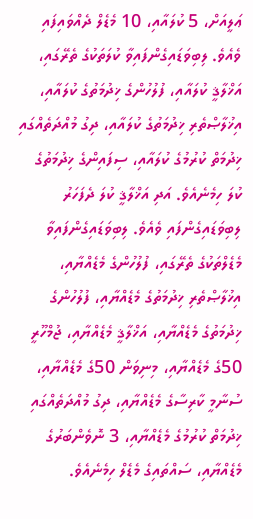ޢަލީއަށް، 5 ކުލައާއި، 10 މެޑެލް ދެއްވައިފައި ވެއެވެ. ލިބިވަޑައިގެންފައިވާ ކުލަތަކުގެ ތެރޭގައި، އަޚްލާޤީ ކުލައާއި، ފުލުހުންގެ ޚިދުމަތުގެ ކުލައާއި، އިޚުލާޞްތެރި ޚިދުމަތުގެ ކުލައާއި، ދިގު މުއްދަތެއްގައި ޚިދުމަތް ކުރުމުގެ ކުލައާއި، ސިފައިންގެ ޚިދުމަތުގެ ކުލަ ހިމެނެއެވެ. އަދި އަޚްލާޤީ ކުލަ ދެފަހަރު ލިބިވަޑައިގެންފައި ވެއެވެ. ލިބިވަޑައިގެންފައިވާ މެޑެލްތަކުގެ ތެރޭގައި، ފުލުހުންގެ މެޑެއްޔާއި، އިޚުލާޞްތެރި ޚިދުމަތުގެ މެޑެއްޔާއި، ފުލުހުންގެ ޚިދުމަތުގެ މެޑެއްޔާއި، އަޚްލާޤީ މެޑެއްޔާއި، ޖުމްހޫރީ 50ގެ މެޑެއްޔާއި، މިނިވަން 50ގެ މެޑެއްޔާއި، ސުނާމީ ކާރިސާގެ މެޑެއްޔާއި، ދިގު މުއްދަތެއްގައި ޚިދުމަތް ކުރުމުގެ މެޑެއްޔާއި، 3 ނޮވެންބަރުގެ މެޑެއްޔާއި، ސައްތައިގެ މެޑެލް ހިމެނެއެވެ.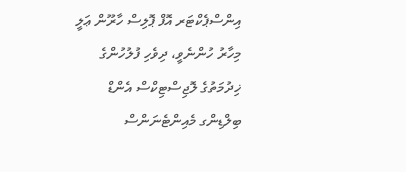އިންސްޕެކްޓަރ އޮފް ޕޮލިސް ހާރޫން ޢަލީ މިހާރު ހުންނެވީ، ދިވެހި ފުލުހުންގެ ޚިދުމަތުގެ ލޮޖިސްޓިކްސް އެންޑް ބިލްޑިންގ މެއިންޓެނަންސް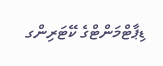ޑިޕާޓްމަންޓްގެ ކޭޓަރިންގ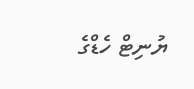ޔުނިޓް ހެޑްގެ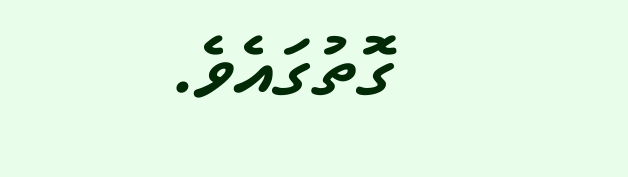ގޮތުގައެވެ.